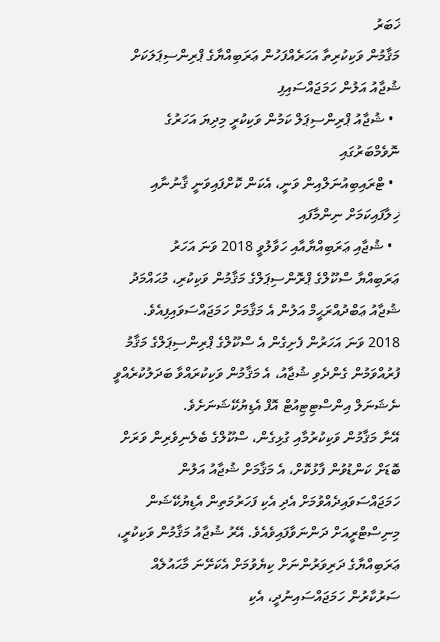ޚަބަރު
މަޤާމުން ވަކިކުރިތާ އަހަރެއްފަހުން ޢަރަބިއްޔާގެ ޕްރިންސިޕަލަކަށް ޝުޖާއު އަލުން ހަމަޖައްސައިފި
  • ޝުޖާއު ޕްރިންސިޕަލް ކަމުން ވަކިކުރީ މިދިޔަ އަހަރުގެ ނޮވެމްބަރުގައި
  • ޓްރައިބިއުނަލްއިން ވަނީ، އެކަން ކޮށްފައިވަނީ ޤާނުނާއި ޚިލާފައިކަމަށް ނިންމާފައި
  • ޝުޖާއި ޢަރަބިއްޔާއާއި ހަވާލުވީ 2018 ވަނަ އަހަރު
ޢަރަބިއްޔާ ސްކޫލްގެ ޕްރޮންސިޕަލްގެ މަޤާމުން ވަކިކުރި، މުޙައްމަދު ޝުޖާއު ޢަބްދުއްރަޙީމް އަލުން އެ މަޤާމަށް ހަމަޖައްސަވައިފިއެވެ.
2018 ވަނަ އަހަރުން ފެށިގެން އެ ސްކޫލްގެ ޕްރިންސިޕަލްގެ މަޤާމު ފުރުއްވަމުން ގެންދެވި ޝުޖާއު، އެ މަޤާމުން ވަކިކުރައްވާ ބަދަލުކުރެއްވީ ނެޝަނަލް އިންސްޓިޓިއުޓް އޮފް އެޑިޔުކޭޝަނަށެވެ.
އޭނާ މަޤާމުން ވަކިކުރުމާއި ގުޅިގެން، ސްކޫލްގެ ބެލެނިވެރިން ވަރަށް ބޮޑަށް ކަންޑުވުން ފާޅުކޮށް، އެ މަޤާމަށް ޝުޖާއު އަލުން ހަމަޖައްސަވައިދެއްވުމަށް އެދި އެކި ފަހަރުމަތިން އެޑިޔުކޭޝަން މިނިސްޓްރީއަށް ދަންނަވާފައިވެއެވެ. އޭރު ޝުޖާއު މަޤާމުން ވަކިކުރީ، ޢަރަބިއްޔާގެ ދަރިވަރުންނަށް ކިޔެވުމަށް އެކަށޭނަ މާޙައުލެއް ސަރުކާރުން ހަމަޖައްސައިނުދީ، އެކި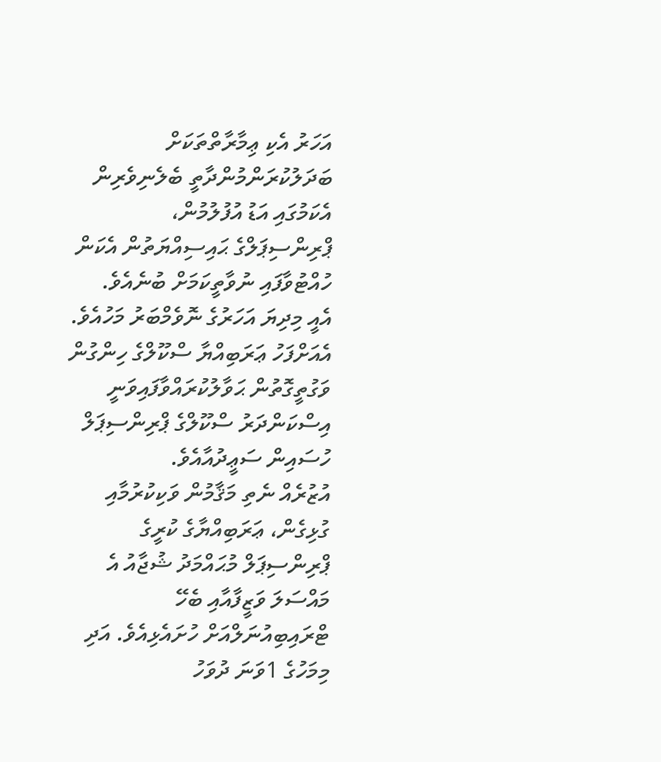އަހަރު އެކި ޢިމާރާތްތަކަށް ބަދަލުކުރަންމުންދާތީ ބެލެނިވެރިން އެކަމުގައި އަޑު އުފުލުމުން، ޕްރިންސިޕަލްގެ ޙައިސިއްޔަތުން އެކަން ހުއްޓުވާފައި ނުވާތީކަމަށް ބުނެއެވެ.
އެއީ މިދިޔަ އަހަރުގެ ނޮވެމްބަރު މަހުއެވެ. އެއަށްފަހު ޢަރަބިއްޔާ ސްކޫލްގެ ހިންގުން ވަގުތީގޮތުން ޙަވާލުކުރައްވާފައިވަނީ އިސްކަންދަރު ސްކޫލްގެ ޕްރިންސިޕަލް ހުސައިން ސަޢީދުއާއެވެ.
އުޒުރެއް ނެތި މަޤާމުން ވަކިކުރުމާއި ގުޅިގެން، ޢަރަބިއްޔާގެ ކުރީގެ ޕްރިންސިޕަލް މުޙައްމަދު ޝުޖާއު އެ މައްސަލަ ވަޒީފާއާއި ބެހޭ ޓްރައިބިއުނަލްއަށް ހުށައެޅިއެވެ. އަދި މިމަހުގެ 1ވަނަ ދުވަހު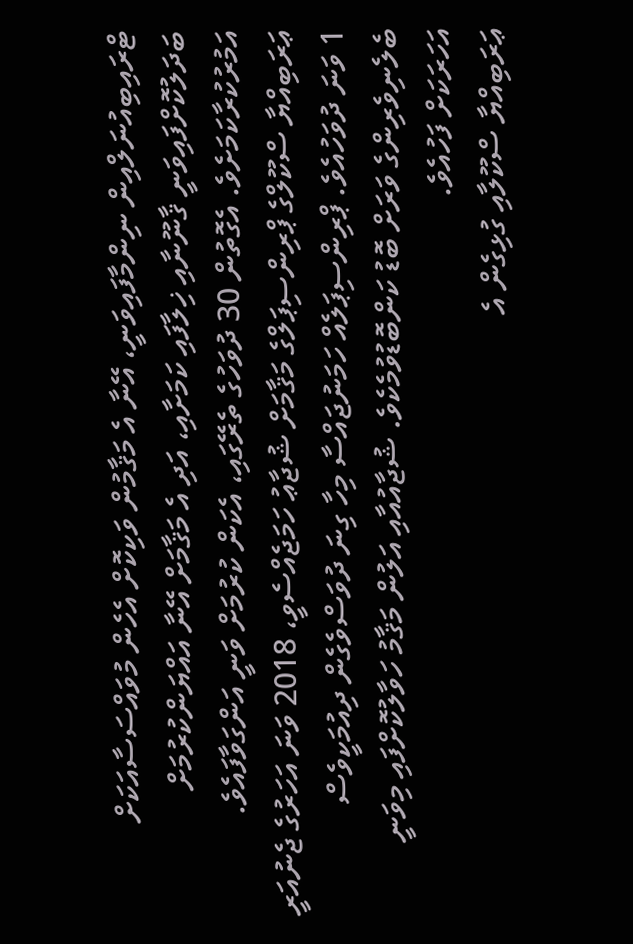ޓްރައިބިއުނަލްއިން ނިންމާފައިވަނީ، އޭނާ އެ މަޤާމުން ވަކިކޮށް އެހެން މުވައްސަސާއަކަށް ބަދަލުކޮށްފައިވަނީ ޤާނޫނާއި ޚިލާފައި ކަމަށާއި، އަދި އެ މަޤާމަށް އޭނާ އައްޔަންކުރުމަށް އަމުރުކުރާކަމަށެވެ. އެގޮތުން 30 ދުވަހުގެ ތެރޭގައި، އެކަން ކުރުމަށް ވަނީ އަންގަވާފައެވެ.
ޢަރަބިއްޔާ ސްކޫލްގެ ޕްރިންސިޕަލްގެ މަޤާމަށް ޝުޖާޢު ހަމަޖެއްސެވީ، 2018 ވަނަ އަހަރުގެ ޖެނުއަރީ 1 ވަނަ ދުވަހުއެވެ. ޕްރިންސިޕަލެއް ހަމަނުޖައްސާ މިހާ ގިނަ ދުވަސްވެގެން ދިއުމަކީވެސް ބެލެނިވެރިންގެ ވަރަށް ބޮޑު ކަންބޮޑުވުމެކެވެ. ޝުޖާއުއާއި އަލުން މަޤާމު ހަވާލުކޮށްފައި މިވަނީ އަހަރަކަށް ފަހުއެވެ.
ޢަރަބިއްޔާ ސްކޫލާއި ގުޅިގެން އެ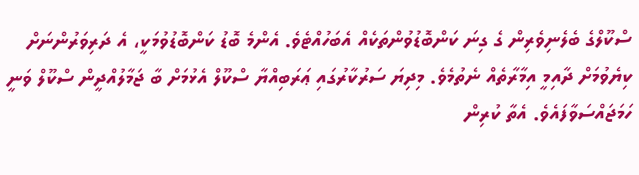ސްކޫލްގެ ބެލެނިވެރިން ގެ ގިނަ ކަންބޮޑުވުންތަކެއް އެބަހުއްޓެވެ. އެންމެ ބޮޑު ކަންބޮޑުވުމަކީ، އެ ދަރިވަރުންނަށް ކިޔެވުމަށް ދާއިމީ އިމާރާތެއް ނެތުމެވެ. މިދިޔަ ސަރުކާރުގައި ޢަރަބިއްޔާ ސްކޫލް އެޅުމަށް ބާ ޖަމާލުއްދީން ސްކޫލް ވަނީ ހަމަޖައްސަވާފައެވެ. އެތާ ކުރިން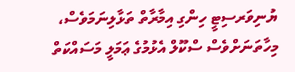ޔުނިވަރސިޓީ ހިންގި އިމާރާތް ތަޅާލިނަމަވެސް، މިހާތަނަށްވެސް ސްކޫލް އެޅުމުގެ ޢަމަލީ މަސައްކަތް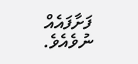ފަށާފައެއް ނުވެއެވެ.